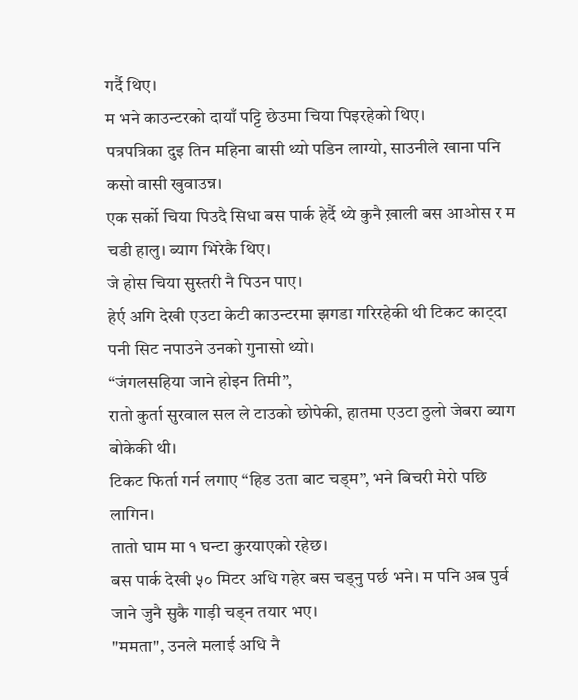गर्दै थिए।
म भने काउन्टरको दायाँ पट्टि छेउमा चिया पिइरहेको थिए।
पत्रपत्रिका दुइ तिन महिना बासी थ्यो पडिन लाग्यो, साउनीले खाना पनि कसो वासी खुवाउन्न।
एक सर्को चिया पिउदै सिधा बस पार्क हेर्दै थ्ये कुनै ख़ाली बस आओस र म चडी हालु। ब्याग भिरेकै थिए।
जे होस चिया सुस्तरी नै पिउन पाए।
हेर्ए अगि देखी एउटा केटी काउन्टरमा झगडा गरिरहेकी थी टिकट काट्दा पनी सिट नपाउने उनको गुनासो थ्यो।
“जंगलसहिया जाने होइन तिमी”,
रातो कुर्ता सुरवाल सल ले टाउको छोपेकी, हातमा एउटा ठुलो जेबरा ब्याग बोकेकी थी।
टिकट फिर्ता गर्न लगाए “हिड उता बाट चड्म”, भने बिचरी मेरो पछि लागिन।
तातो घाम मा १ घन्टा कुरयाएको रहेछ।
बस पार्क देखी ५० मिटर अधि गहेर बस चड्नु पर्छ भने। म पनि अब पुर्व जाने जुनै सुकै गाड़ी चड्न तयार भए।
"ममता", उनले मलाई अधि नै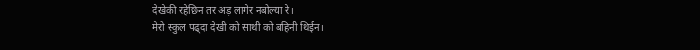देखेकी रहेछिन तर अड़ लागेर नबोल्या रे।
मेरो स्कुल पढ्दा देखी को साथी को बहिनी थिईन।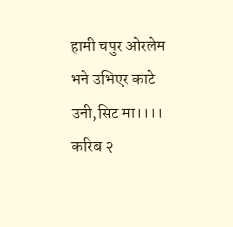हामी चपुर ओरलेम
भने उभिएर काटे उनी,सिट मा।।।।
करिब २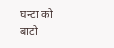घन्टा को बाटो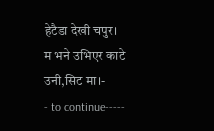हेटैडा देखी चपुर।
म भने उभिएर काटे उनी,सिट मा।-
- to continue-----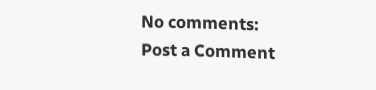No comments:
Post a Comment